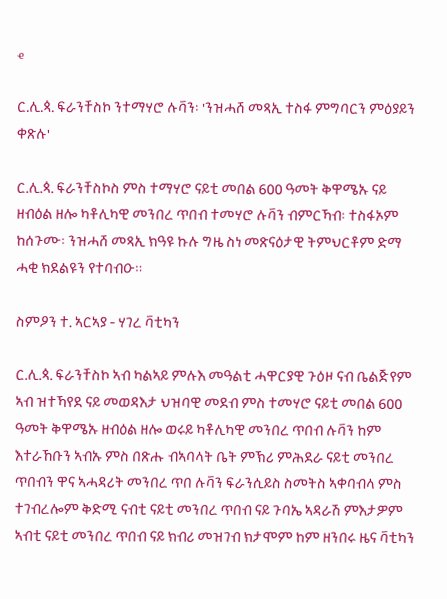ҽ

ር.ሊ.ጳ. ፍራንቸስኮ ንተማሃሮ ሉቫን፡ 'ንዝሓሸ መጻኢ ተስፋ ምግባርን ምዕያይን ቀጽሉ'

ር.ሊ.ጳ. ፍራንቸስኮስ ምስ ተማሃሮ ናይቲ መበል 600 ዓመት ቅዋሜኡ ናይ ዘብዕል ዘሎ ካቶሊካዊ መንበረ ጥበብ ተመሃሮ ሉቫን ብምርኻብ፡ ተስፋኦም ከሰጉሙ፡ ንዝሓሸ መጻኢ ክዓዩ ኩሉ ግዜ ስነ መጽናዕታዊ ትምህርቶም ድማ ሓቂ ክደልዩን የተባብዑ።

ስምዖን ተ. ኣርኣያ - ሃገረ ቫቲካን

ር.ሊ.ጳ. ፍራንቸስኮ ኣብ ካልኣይ ምሉእ መዓልቲ ሓዋርያዊ ጉዕዞ ናብ ቤልጅየም ኣብ ዝተኻየደ ናይ መወዳእታ ህዝባዊ መደብ ምስ ተመሃሮ ናይቲ መበል 600 ዓመት ቅዋሜኡ ዘብዕል ዘሎ ወሩይ ካቶሊካዊ መንበረ ጥበብ ሉቫን ከም እተራኸቡን ኣብኡ ምስ በጽሑ ብኣባላት ቤት ምኽሪ ምሕደራ ናይቲ መንበረ ጥበብን ዋና ኣሓዳሪት መንበረ ጥበ ሉቫን ፍራንሲይስ ስመትስ ኣቀባብላ ምስ ተገብረሎም ቅድሚ ናብቲ ናይቲ መንበረ ጥበብ ናይ ጉባኤ ኣዳራሽ ምእታዎም ኣብቲ ናይቲ መንበረ ጥበብ ናይ ክብሪ መዝገብ ክታሞም ከም ዘንበሩ ዜና ቫቲካን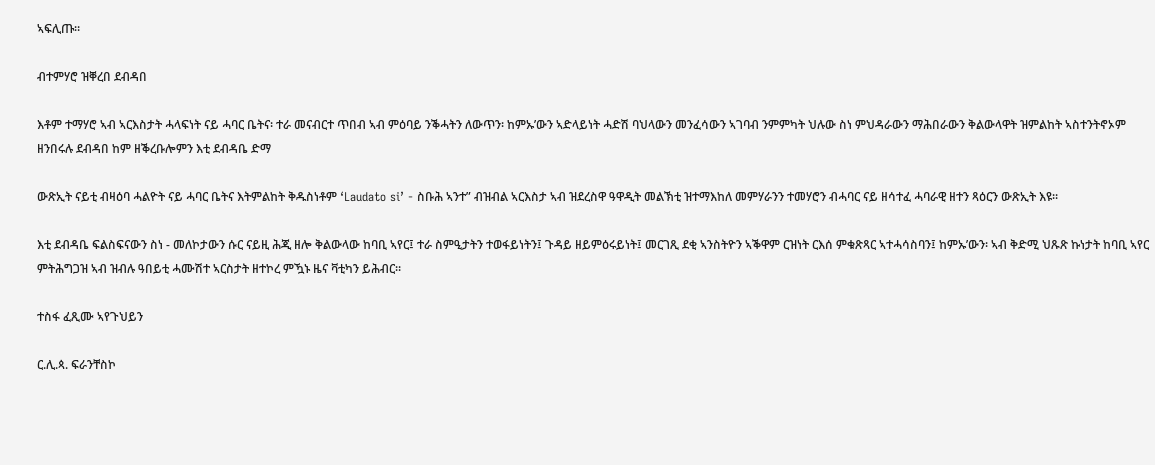ኣፍሊጡ።

ብተምሃሮ ዝቐረበ ደብዳበ

እቶም ተማሃሮ ኣብ ኣርእስታት ሓላፍነት ናይ ሓባር ቤትና፡ ተራ መናብርተ ጥበብ ኣብ ምዕባይ ንቕሓትን ለውጥን፡ ከምኡ’ውን ኣድላይነት ሓድሽ ባህላውን መንፈሳውን ኣገባብ ንምምካት ህሉው ስነ ምህዳራውን ማሕበራውን ቅልውላዋት ዝምልከት ኣስተንትኖኦም ዘንበሩሉ ደብዳበ ከም ዘቕረቡሎምን እቲ ደብዳቤ ድማ

ውጽኢት ናይቲ ብዛዕባ ሓልዮት ናይ ሓባር ቤትና እትምልከት ቅዱስነቶም ‘Laudato si’ - ስቡሕ ኣንተ” ብዝብል ኣርእስታ ኣብ ዝደረስዋ ዓዋዲት መልኽቲ ዝተማእከለ መምሃራንን ተመሃሮን ብሓባር ናይ ዘሳተፈ ሓባራዊ ዘተን ጻዕርን ውጽኢት እዩ።

እቲ ደብዳቤ ፍልስፍናውን ስነ - መለኮታውን ሱር ናይዚ ሕጂ ዘሎ ቅልውላው ከባቢ ኣየር፤ ተራ ስምዒታትን ተወፋይነትን፤ ጉዳይ ዘይምዕሩይነት፤ መርገጺ ደቂ ኣንስትዮን ኣቕዋም ርዝነት ርእሰ ምቁጽጻር ኣተሓሳስባን፤ ከምኡ’ውን፡ ኣብ ቅድሚ ህጹጽ ኩነታት ከባቢ ኣየር ምትሕግጋዝ ኣብ ዝብሉ ዓበይቲ ሓሙሽተ ኣርስታት ዘተኮረ ምዃኑ ዜና ቫቲካን ይሕብር።

ተስፋ ፈጺሙ ኣየጉህይን

ር.ሊ.ጳ. ፍራንቸስኮ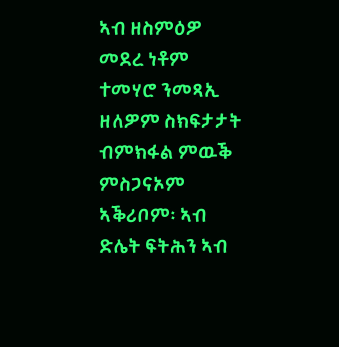ኣብ ዘስምዕዎ መደረ ነቶም ተመሃሮ ንመጻኢ ዘለዎም ስክፍታታት ብምክፋል ምዉቕ ምስጋናኦም ኣቕሪቦም፡ ኣብ ድሌት ፍትሕን ኣብ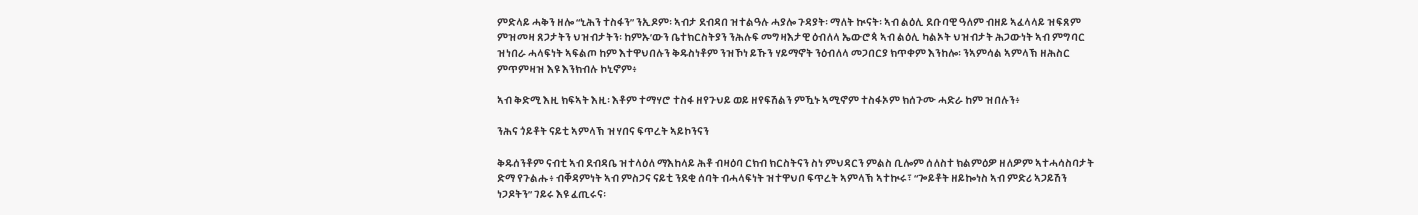ምድላይ ሓቅን ዘሎ “ኒሕን ተስፋን” ንኢዶም፡ ኣብታ ደብዳበ ዝተልዓሉ ሓያሎ ጉዳያት፡ ማለት ኲናት፡ ኣብ ልዕሊ ደቡባዊ ዓለም ብዘይ ኣፈላላይ ዝፍጸም ምዝመዛ ጸጋታትን ህዝብታትን፡ ከምኡ’ውን ቤተክርስትያን ንሕሉፍ መግዛእታዊ ዕብለላ ኤውሮጳ ኣብ ልዕሊ ካልኦት ህዝብታት ሕጋውነት ኣብ ምግባር ዝነበራ ሓላፍነት ኣፍልጦ ከም እተዋህበሉን ቅዱስነቶም ንዝኾነ ይኹን ሃይማኖት ንዕብለላ መጋበርያ ክጥቀም እንከሎ፡ ንኣምሳል ኣምላኽ ዘሕስር ምጥምዛዝ እዩ እንክብሉ ኮኒኖም፥

ኣብ ቅድሚ እዚ ክፍኣት እዚ፡ እቶም ተማሃሮ ተስፋ ዘየጉህይ ወይ ዘየፍሽልን ምዃኑ ኣሚኖም ተስፋኦም ክሰጉሙ ሓድራ ከም ዝበሉን፥

ንሕና ጎይቶት ናይቲ ኣምላኽ ዝሃበና ፍጥረት ኣይኮንናን

ቅዱሰንቶም ናብቲ ኣብ ደብዳቤ ዝተላዕለ ማእከላይ ሕቶ ብዛዕባ ርክብ ክርስትናን ስነ ምህዳርን ምልስ ቢሎም ሰለስተ ክልምዕዎ ዘለዎም ኣተሓሳስባታት ድማ የጉልሑ፥ ብቐዳምነት ኣብ ምስጋና ናይቲ ንደቂ ሰባት ብሓላፍነት ዝተዋህቦ ፍጥረት ኣምላኽ ኣተኲሩ፣ “ጐይቶት ዘይኰነስ ኣብ ምድሪ ኣጋይሽን ነጋዶትን” ገይሩ እዩ ፈጢሩና፡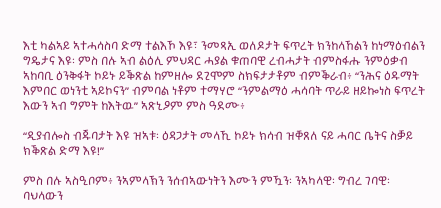እቲ ካልኣይ ኣተሓሳስባ ድማ ተልእኾ እዩ፣ ንመጻኢ ወለዶታት ፍጥረት ክንከላኸልን ከነማዕብልን ግዴታና እዩ፡ ምስ በሉ ኣብ ልዕሊ ምህዳር ሓያል ቁጠባዊ ረብሓታት ብምስፋሑ ንምዕቃብ ኣከባቢ ዕንቅፋት ኮይኑ ይቕጽል ከምዘሎ ደጊሞም ስክፍታታቶም ብምቕራብ፥ “ንሕና ዕዱማት እምበር ወነንቲ ኣይኮናን” ብምባል ነቶም ተማሃሮ “ንምልማዕ ሓሳባት ጥራይ ዘይኰነስ ፍጥረት እውን ኣብ ግምት ከእትዉ” ኣጽኒዖም ምስ ዓደሙ፥

“ዲያብሎስ ብጁባታት እዩ ዝኣቱ፡ ዕዳጋታት መላኺ ኮይኑ ክሳብ ዝቐጸለ ናይ ሓባር ቤትና ስቓይ ክቕጽል ድማ እዩ!”

ምስ በሉ ኣስዒቦም፥ ንኣምላኽን ንሰብኣውነትን እሙን ምዃን፡ ንኣካላዊ፡ ግብረ ገባዊ፡ ባህላውን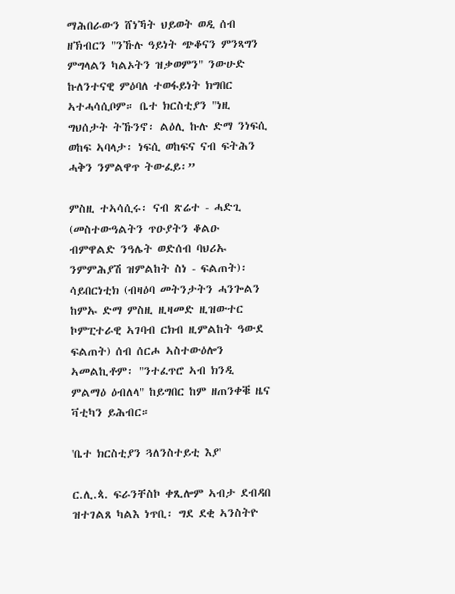ማሕበራውን ሸነኻት ህይወት ወዲ ሰብ ዘኽብርን "ንኹሉ ዓይነት ጭቆናን ምንጻግን ምግላልን ካልኦትን ዝቃወምን" ንውሁድ ኩለንተናዊ ምዕባለ ተወፋይነት ክግበር ኣተሓሳሲቦም። ቤተ ክርስቲያን "ነዚ ግህሰታት ትኹንኖ፡ ልዕሊ ኩሉ ድማ ንነፍሲ ወከፍ ኣባላታ፡ ነፍሲ ወከፍና ናብ ፍትሕን ሓቅን ንምልዋጥ ትውፈይ፡”

ምስዚ ተኣሳሲሩ፡ ናብ ጽሬተ - ሓድጊ (መስተውዓልትን ጥዑያትን ቆልዑ ብምዋልድ ንዓሌት ወድሰብ ባህሪኡ ንምምሕያሽ ዝምልከት ስነ - ፍልጠት)፡ ሳይበርነቲክ (ብዛዕባ መትንታትን ሓንጐልን ከምኡ ድማ ምስዚ ዚዛመድ ዚዝውተር ኮምፒተራዊ ኣገባብ ርክብ ዚምልከት ዓውደ ፍልጠት) ሰብ ሰርሖ ኣስተውዕሎን ኣመልኪቶም፡ "ንተፈጥሮ ኣብ ክንዲ ምልማዕ ዕብለላ" ከይግበር ከም ዘጠንቀቑ ዜና ቫቲካን ይሕብር።

'ቤተ ክርስቲያን ጓለንስተይቲ እያ'

ር.ሊ.ጳ. ፍራንቸስኮ ቀጺሎም ኣብታ ደብዳበ ዝተገልጸ ካልእ ነጥቢ፡ ግደ ደቂ ኣንስትዮ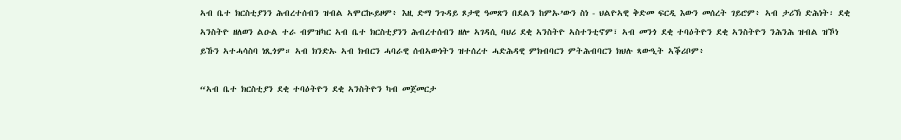ኣብ ቤተ ክርስቲያንን ሕብረተሰብን ዝብል ኣሞርኲይዞም፥ እዚ ድማ ንጉዳይ ጾታዊ ዓመጽን በደልን ከምኡ’ውን ስነ - ህልዮኣዊ ቅድመ ፍርዲ እውን መሰረት ገይሮም፥ ኣብ ታሪኽ ድሕነት፡ ደቂ ኣንስትዮ ዘለወን ልዑል ተራ ብምዝካር ኣብ ቤተ ክርስቲያንን ሕብረተሰብን ዘሎ ኣገዳሲ ባህሪ ደቂ ኣንስትዮ ኣስተንቲኖም፣ ኣብ መንጎ ደቂ ተባዕትዮን ደቂ ኣንስትዮን ንሕንሕ ዝብል ዝኾነ ይኹን ኣተሓሳስባ ነጺጎም። ኣብ ክንድኡ ኣብ ክብርን ሓባራዊ ሰብኣውነትን ዝተሰረተ ሓድሕዳዊ ምክብባርን ምትሕብባርን ክህሉ ጻውዒት ኣቕሪቦም፥

“ኣብ ቤተ ክርስቲያን ደቂ ተባዕትዮን ደቂ ኣንስትዮን ካብ መጀመርታ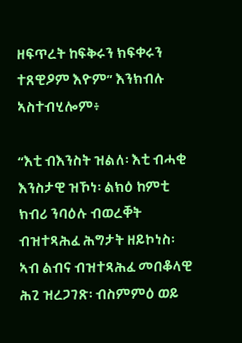ዘፍጥረት ከፍቅሩን ክፍቀሩን ተጸዊዖም እዮም” እንክብሉ ኣስተብሂሎም፥

“እቲ ብእንስት ዝልለ፡ እቲ ብሓቂ እንስታዊ ዝኾነ፡ ልክዕ ከምቲ ክብሪ ንባዕሉ ብወረቐት ብዝተጻሕፈ ሕግታት ዘይኮነስ፡ ኣብ ልብና ብዝተጻሕፈ መበቆላዊ ሕጊ ዝረጋገጽ፡ ብስምምዕ ወይ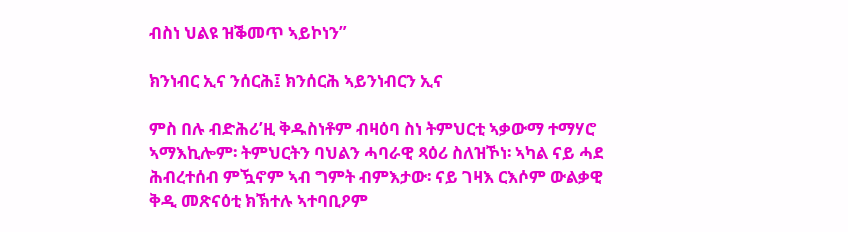ብስነ ህልዩ ዝቕመጥ ኣይኮነን”

ክንነብር ኢና ንሰርሕ፤ ክንሰርሕ ኣይንነብርን ኢና

ምስ በሉ ብድሕሪ’ዚ ቅዱስነቶም ብዛዕባ ስነ ትምህርቲ ኣቃውማ ተማሃሮ ኣማእኪሎም፡ ትምህርትን ባህልን ሓባራዊ ጻዕሪ ስለዝኾነ፡ ኣካል ናይ ሓደ ሕብረተሰብ ምዃኖም ኣብ ግምት ብምእታው፡ ናይ ገዛእ ርእሶም ውልቃዊ ቅዲ መጽናዕቲ ክኽተሉ ኣተባቢዖም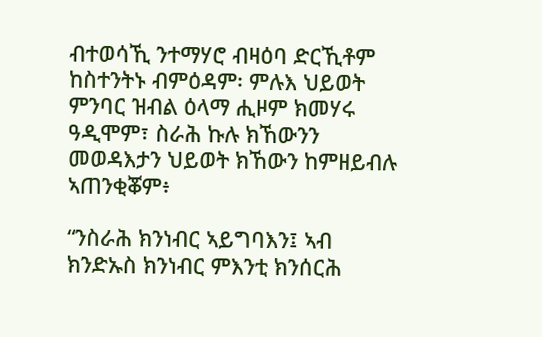ብተወሳኺ ንተማሃሮ ብዛዕባ ድርኺቶም ከስተንትኑ ብምዕዳም፡ ምሉእ ህይወት ምንባር ዝብል ዕላማ ሒዞም ክመሃሩ ዓዲሞም፣ ስራሕ ኩሉ ክኸውንን መወዳእታን ህይወት ክኸውን ከምዘይብሉ ኣጠንቂቖም፥

“ንስራሕ ክንነብር ኣይግባእን፤ ኣብ ክንድኡስ ክንነብር ምእንቲ ክንሰርሕ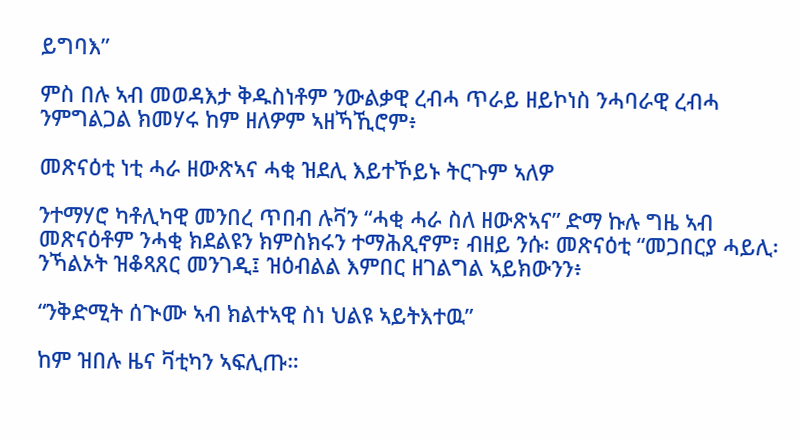ይግባእ”

ምስ በሉ ኣብ መወዳእታ ቅዱስነቶም ንውልቃዊ ረብሓ ጥራይ ዘይኮነስ ንሓባራዊ ረብሓ ንምግልጋል ክመሃሩ ከም ዘለዎም ኣዘኻኺሮም፥

መጽናዕቲ ነቲ ሓራ ዘውጽኣና ሓቂ ዝደሊ እይተኾይኑ ትርጉም ኣለዎ

ንተማሃሮ ካቶሊካዊ መንበረ ጥበብ ሉቫን “ሓቂ ሓራ ስለ ዘውጽኣና” ድማ ኩሉ ግዜ ኣብ መጽናዕቶም ንሓቂ ክደልዩን ክምስክሩን ተማሕጺኖም፣ ብዘይ ንሱ፡ መጽናዕቲ “መጋበርያ ሓይሊ፡ ንኻልኦት ዝቆጻጸር መንገዲ፤ ዝዕብልል እምበር ዘገልግል ኣይክውንን፥

“ንቅድሚት ሰጒሙ ኣብ ክልተኣዊ ስነ ህልዩ ኣይትእተዉ”

ከም ዝበሉ ዜና ቫቲካን ኣፍሊጡ።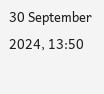30 September 2024, 13:50